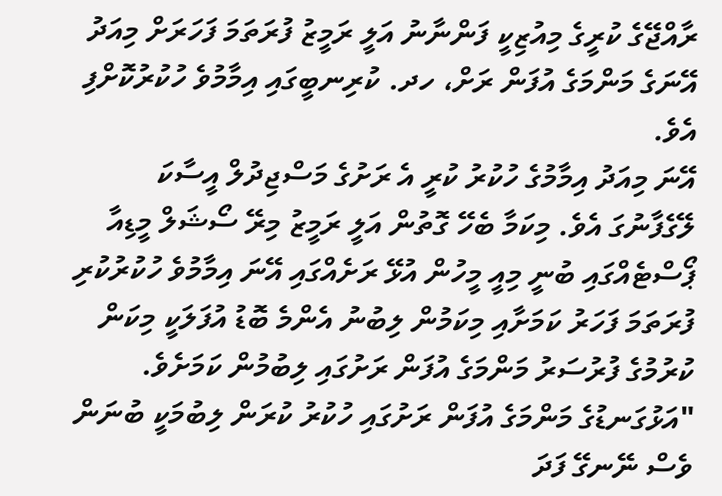ރާއްޖޭގެ ކުރީގެ މިއުޒިކީ ފަންނާނު އަލީ ރަމީޒު ފުރަތަމަ ފަހަރަށް މިއަދު އޭނަގެ މަންމަގެ އުފަން ރަށް، ހދ. ކުރިނބީގައި އިމާމުވެ ހުކުރުކޮށްފި އެވެ.
އޭނަ މިއަދު އިމާމުގެ ހުކުރު ކުރީ އެ ރަށުގެ މަސްޖިދުލް އީސާކަ ލޭގެފާނުގަ އެވެ. މިކަމާ ބެހޭ ގޮތުން އަލީ ރަމީޒު މިރޭ ސޯޝަލް މީޑިއާ ޕޯސްޓެއްގައި ބުނީ މިއީ މީހުން އުޅޭ ރަށެއްގައި އޭނަ އިމާމުވެ ހުކުރުކުރި ފުރަތަމަ ފަހަރު ކަމަށާއި މިކަމުން ލިބުނު އެންމެ ބޮޑު އުފަލަކީ މިކަން ކުރުމުގެ ފުރުސަރު މަންމަގެ އުފަން ރަށުގައި ލިބުމުން ކަމަށެވެ.
"އަޅުގަނޑުގެ މަންމަގެ އުފަން ރަށުގައި ހުކުރު ކުރަން ލިބުމަކީ ބުނަން ވެސް ނޭނގޭ ފަދަ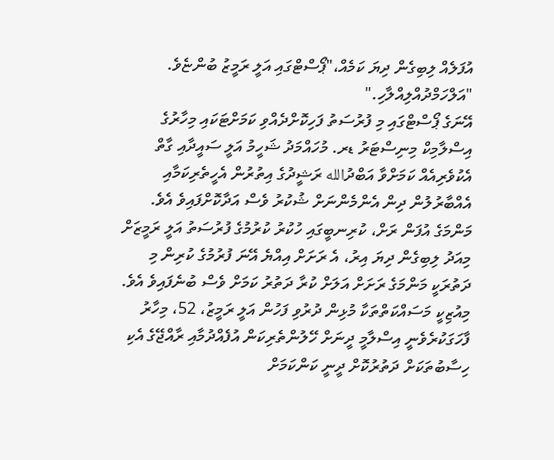އުފަލެއް ލިބިގެން ދިޔަ ކަމެއް،"ޕޯސްޓްގައި އަލީ ރަމީޒު ބުންޏެވެ. "އަލްހަމްދުއްލިއްލާހި."
އޭނަގެ ޕޯސްޓްގައި މި ފުރުސަތު ފަހިކޮށްދެއްވި ކަމަށްޓަކައި މިހާރުގެ އިސްލާމިކް މިނިސްޓަރު ޑރ. މުހައްމަދު ޝަހީމު އަލީ ސައީދާއި ގާތް އެކުވެރިއެއް ކަމަށްވާ އަބްދުالله ރަޝީދުގެ އިތުރުން އެހީތެރިކަމާއި އެއްބާރުލުން ދިން އެންމެންނަށް ޝުކުރު ވެސް އަދާކޮށްފައިވެ އެވެ.
މަންމަގެ އުފަން ރަށް، ކުރިނބީގައި ހުކުރު ކުރުމުގެ ފުރުސަތު އަލީ ރަމީޒަށް މިއަދު ލިބިގެން ދިޔަ އިރު، އެ ރަށަށް އިއްޔެ އޭނަ ފުރުމުގެ ކުރިން މި ދަތުރަކީ މަންމަގެ ރަށަށް އަލަށް ކުރާ ދަތުރު ކަމަށް ވެސް ބުނެފައިވެ އެވެ.
މިއުޒިކީ މަސައްކަތްތަކާ މުޅިން ދުރުވި ފަހުން އަލީ ރަމީޒު، 52، މިހާރު ފާހަގަކުރެވެނީ އިސްލާމީ ދީނަށް ހޭލުންތެރިކަން އުފެއްދުމާއި ރާއްޖޭގެ އެކި ހިސާބުތަކަށް ދަތުރުކޮށް ދީނީ ކަންކަމަށް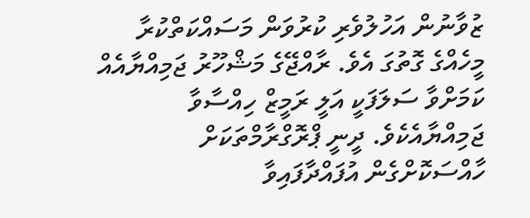ޒުވާނުން އަހުލުވެރި ކުރުވަން މަސައްކަތްކުރާ މީހެއްގެ ގޮތުގަ އެވެ. ރާއްޖޭގެ މަޝްހޫރު ޖަމިއްޔާއެއް ކަމަށްވާ ސަލަފަކީ އަލީ ރަމީޒް ހިއްސާވާ ޖަމިއްޔާއެކެވެ. ދީނީ ޕްރޮގްރާމްތަކަށް ހާއްސަކޮށްގެން އުފައްދާފައިވާ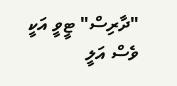"ދާރިސް" ޓީވީ އަކީ ވެސް އަލީ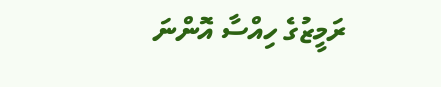ރަމީޒުގެ ހިއްސާ އޮންނަ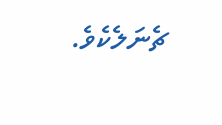ޗެނަލެކެވެ.